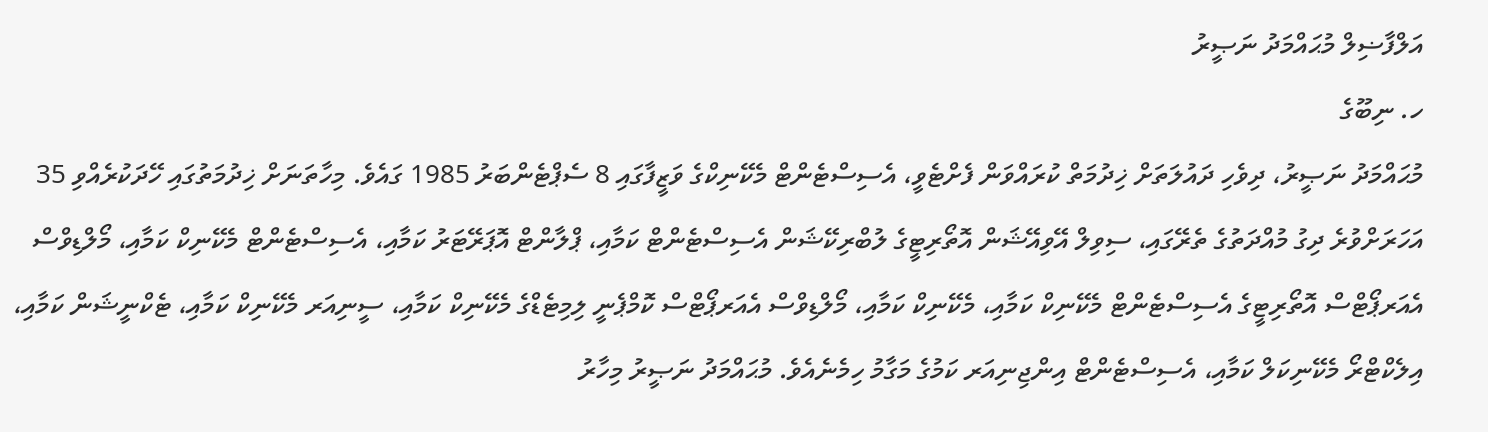އަލްފާޟިލް މުޙައްމަދު ނަޞީރު
ހ. ނިބޫގެ
މުޙައްމަދު ނަޞީރު، ދިވެހި ދައުލަތަށް ޚިދުމަތް ކުރައްވަން ފެށްޓެވީ، އެސިސްޓެންޓް މެކޭނިކްގެ ވަޒީފާގައި 8 ސެޕްޓެންބަރު 1985 ގައެވެ. މިހާތަނަށް ޚިދުމަތުގައި ހޭދަކުރެއްވި 35 އަހަރަށްވުރެ ދިގު މުއްދަތުގެ ތެރޭގައި، ސިވިލް އޭވިއޭޝަން އޮތޯރިޓީގެ ލުބްރިކޭޝަން އެސިސްޓެންޓް ކަމާއި، ޕްލާންޓް އޮޕަރޭޓަރު ކަމާއި، އެސިސްޓެންޓް މެކޭނިކް ކަމާއި، މޯލްޑިވްސް އެއަރޕޯޓްސް އޮތޯރިޓީގެ އެސިސްޓެންޓް މެކޭނިކް ކަމާއި، މެކޭނިކް ކަމާއި، މޯލްޑިވްސް އެއަރޕޯޓްސް ކޮމްޕެނީ ލިމިޓެޑްގެ މެކޭނިކް ކަމާއި، ސީނިއަރ މެކޭނިކް ކަމާއި، ޓެކްނީޝަން ކަމާއި، އިލެކްޓްރޯ މެކޭނިކަލް ކަމާއި، އެސިސްޓެންޓް އިންޖިނިއަރ ކަމުގެ މަގާމު ހިމެނެއެވެ. މުޙައްމަދު ނަޞީރު މިހާރު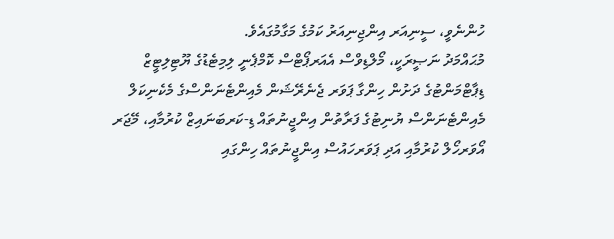ހުންނެވީ، ސީނިއަރ އިންޖިނިއަރު ކަމުގެ މަގާމުގައެވެ.
މުޙައްމަދު ނަޞީރަކީ، މޯލްޑިވްސް އެއަރޕޯޓްސް ކޮމްޕެނީ ލިމިޓެޑުގެ ޔޫޓިލިޓީޒް ޑިޕާޓްމަންޓުގެ ދަށުން ހިންގާ ޕަވަރ ޖެނެރޭޝަން މެއިންޓެނަންސްގެ މެކެނިކަލް މެއިންޓެނަންސް ޔުނިޓުގެ ފަރާތުން އިންޖީނުތައް ޑި-ކަރބަނައިޒް ކުރުމާއި، މޭޖަރ އޯވަރހޯލް ކުރުމާއި އަދި ޕަވަރހައުސް އިންޖީނުތައް ހިންގައި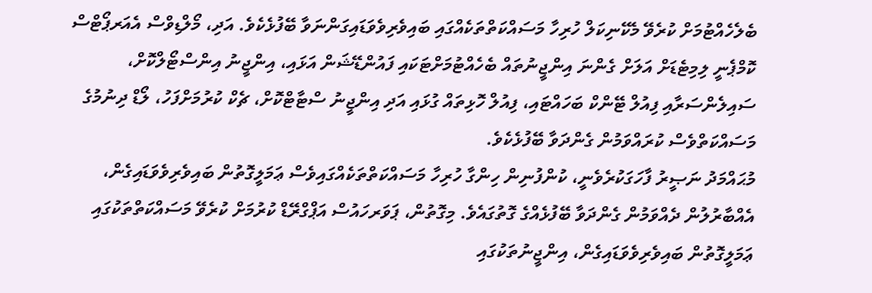ބެލެހެއްޓުމަށް ކުރެވޭ މެކޭނިކަލް ހުރިހާ މަސައްކަތްތަކެއްގައި ބައިވެރިވެވަޑައިގަންނަވާ ބޭފުޅެކެވެ. އަދި، މޯލްޑިވްސް އެއަރޕޯޓްސް ކޮމްޕެނީ ލިމިޓެޑަށް އަލަށް ގެންނަ އިންޖީނުތައް ބެހެއްޓުމަށްޓަކައި ފައުންޑޭޝަން އަޅައި، އިންޖީނު އިންސްޓޯލްކޮށް، ސައިލެންސަރާއި ފިއުލް ޓޭންކް ބަހައްޓައި، ފިއުލް ހޮޅިތައް ގުޅައި އަދި އިންޖީނު ސްޓާޓްކޮށް، ޗެކް ކުރުމަށްފަހު، ލޯޑް ދިނުމުގެ މަސައްކަތްވެސް ކުރައްވަމުން ގެންދަވާ ބޭފުޅެކެވެ.
މުޙައްމަދު ނަޞީރު ފާހަގަކުރެވެނީ، ކުންފުނިން ހިންގާ ހުރިހާ މަސައްކަތްތަކެއްގައިވެސް ޢަމަލީގޮތުން ބައިވެރިވެވަޑައިގެން، އެއްބާރުލުން ދެއްވަމުން ގެންދަވާ ބޭފުޅެއްގެ ގޮތުގައެވެ. މިގޮތުން، ޕަވަރހައުސް އަޕްގްރޭޑް ކުރުމަށް ކުރެވޭ މަސައްކަތްތަކުގައި ޢަމަލީގޮތުން ބައިވެރިވެވަޑައިގެން، އިންޖީނުތަކުގައި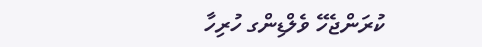ކުރަންޖެހޭ ވެލްޑިންގ ހުރިހާ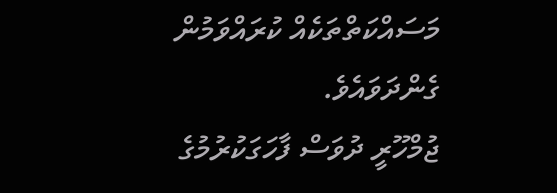މަސައްކަތްތަކެއް ކުރައްވަމުން ގެންދަވައެވެ.
ޖުމްހޫރީ ދުވަސް ފާހަގަކުރުމުގެ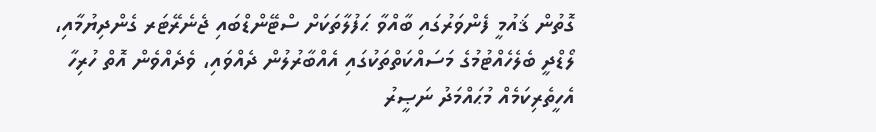ގޮތުން ޤައުމީ ފެންވަރުގައި ބާއްވާ ޙަފުލާތަކަށް ސްޓޭންޑްބައި ޖެނެރޭޓަރ ގެންދިޔުމާއި، ލޯޑްދީ ބެލެހެއްޓުމުގެ މަސައްކަތްތަކުގައި އެއްބާރުލުން ދެއްވައި، ވެދެއްވެން އޮތް ހުރިހާ އެހީތެރިކަމެއް މުޙައްމަދު ނަޞީރު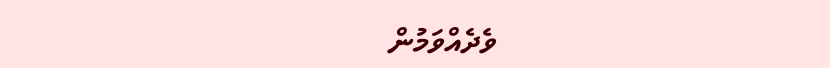ވެދެއްވަމުން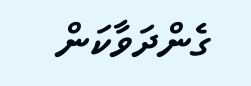ގެންދަވާކަން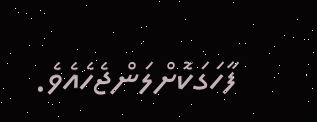ފާހަގަކޮށްލަންޖެހެއެވެ.